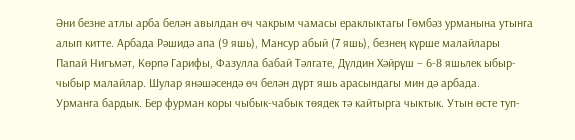Әни безне атлы арба белән авылдан өч чакрым чамасы ераклыктагы Гөмбәз урманына утынга алып китте. Арбада Рәшидә апа (9 яшь), Мансур абый (7 яшь), безнең күрше малайлары Папай Нигъмәт, Көрпә Гарифы, Фазулла бабай Тәлгате, Дүлдин Хәйрүш – 6-8 яшьлек ыбыр-чыбыр малайлар. Шулар янәшәсендә өч белән дүрт яшь арасындагы мин дә арбада.
Урманга бардык. Бер фурман коры чыбык-чабык төядек тә кайтырга чыктык. Утын өсте туп-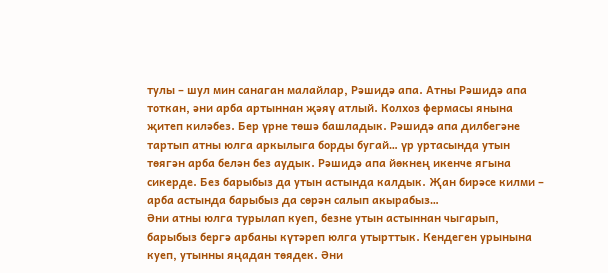тулы – шул мин санаган малайлар, Рәшидә апа. Атны Рәшидә апа тоткан, әни арба артыннан җәяү атлый. Колхоз фермасы янына җитеп киләбез. Бер үрне төшә башладык. Рәшидә апа дилбегәне тартып атны юлга аркылыга борды бугай… үр уртасында утын төягән арба белән без аудык. Рәшидә апа йөкнең икенче ягына сикерде. Без барыбыз да утын астында калдык. Җан бирәсе килми – арба астында барыбыз да сөрән салып акырабыз…
Әни атны юлга турылап куеп, безне утын астыннан чыгарып, барыбыз бергә арбаны күтәреп юлга утырттык. Кендеген урынына куеп, утынны яңадан төядек. Әни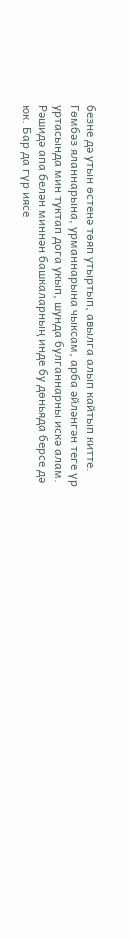безне дә утын өстенә төяп утыртып, авылга алып кайтып китте.
Гөмбәз яланнарына, урманнарына чыксам, арба әйләнгән теге үр уртасында мин туктап дога укып, шунда булганнарны искә алам. Рәшидә апа белән миннән башкаларның инде бу дөньяда берсе дә юк. Бар да гүр иясе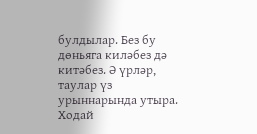булдылар. Без бу дөньяга киләбез дә китәбез. Ә үрләр, таулар үз урыннарында утыра.
Ходай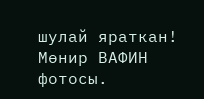шулай яраткан!
Мөнир ВАФИН фотосы.